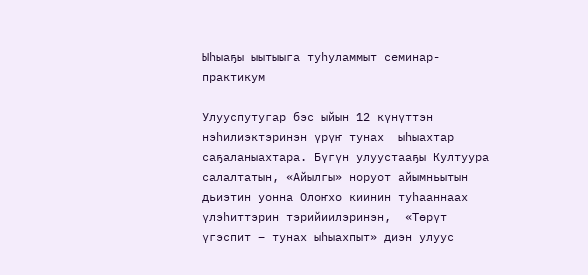Ыһыаҕы ыытыыга туһуламмыт семинар-практикум

Улууспутугар бэс ыйын 12 күнүттэн нэһилиэктэринэн үрүҥ тунах  ыһыахтар саҕаланыахтара. Бүгүн улуустааҕы Култуура салалтатын, «Айылгы» норуот айымньытын дьиэтин уонна Олоҥхо киинин туһааннаах үлэһиттэрин тэрийиилэринэн,  «Төрүт үгэспит – тунах ыһыахпыт» диэн улуус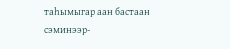таһымыгар аан бастаан сэминээр-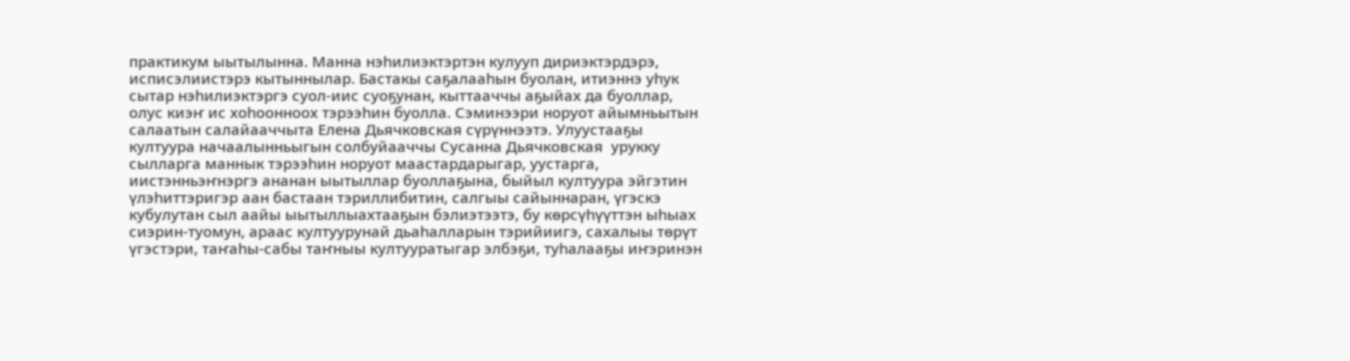практикум ыытылынна. Манна нэһилиэктэртэн кулууп дириэктэрдэрэ, исписэлиистэрэ кытыннылар. Бастакы саҕалааһын буолан, итиэннэ уһук сытар нэһилиэктэргэ суол-иис суоҕунан, кыттааччы аҕыйах да буоллар, олус киэҥ ис хоһоонноох тэрээһин буолла. Сэминээри норуот айымньытын салаатын салайааччыта Елена Дьячковская сүрүннээтэ. Улуустааҕы култуура начаалынньыгын солбуйааччы Сусанна Дьячковская  урукку сылларга маннык тэрээһин норуот маастардарыгар, уустарга, иистэнньэҥнэргэ ананан ыытыллар буоллаҕына, быйыл култуура эйгэтин үлэһиттэригэр аан бастаан тэриллибитин, салгыы сайыннаран, үгэскэ кубулутан сыл аайы ыытыллыахтааҕын бэлиэтээтэ, бу көрсүһүүттэн ыһыах сиэрин-туомун, араас култуурунай дьаһалларын тэрийиигэ, сахалыы төрүт үгэстэри, таҥаһы-сабы таҥныы култууратыгар элбэҕи, туһалааҕы иҥэринэн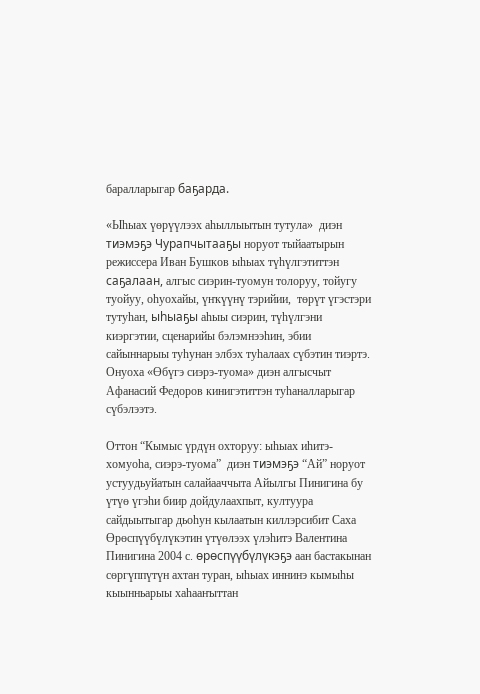баралларыгар баҕарда.

«Ыһыах үөрүүлээх аһыллыытын тутула»  диэн тиэмэҕэ Чурапчытааҕы норуот тыйаатырын режиссера Иван Бушков ыһыах түһүлгэтиттэн саҕалаан, алгыс сиэрин-туомун толоруу, тойугу туойуу, оһуохайы, үҥкүүнү тэрийии,  төрүт үгэстэри тутуһан, ыһыаҕы аһыы сиэрин, түһүлгэни киэргэтии, сценарийы бэлэмнээһин, эбии сайыннарыы туһунан элбэх туһалаах сүбэтин тиэртэ. Онуоха «Өбүгэ сиэрэ-туома» диэн алгысчыт Афанасий Федоров кинигэтиттэн туһаналларыгар сүбэлээтэ.

Оттон “Кымыс үрдүн охторуу: ыһыах иһитэ-хомуоһа, сиэрэ-туома”  диэн тиэмэҕэ “Ай” норуот устуудьуйатын салайааччыта Айылгы Пинигина бу үтүө үгэһи биир дойдулаахпыт, култуура сайдыытыгар дьоһун кылаатын киллэрсибит Саха Өрөспүүбүлүкэтин үтүөлээх үлэһитэ Валентина Пинигина 2004 с. өрөспүүбүлүкэҕэ аан бастакынан сөргүппүтүн ахтан туран, ыһыах иннинэ кымыһы кыынньарыы хаһааҥыттан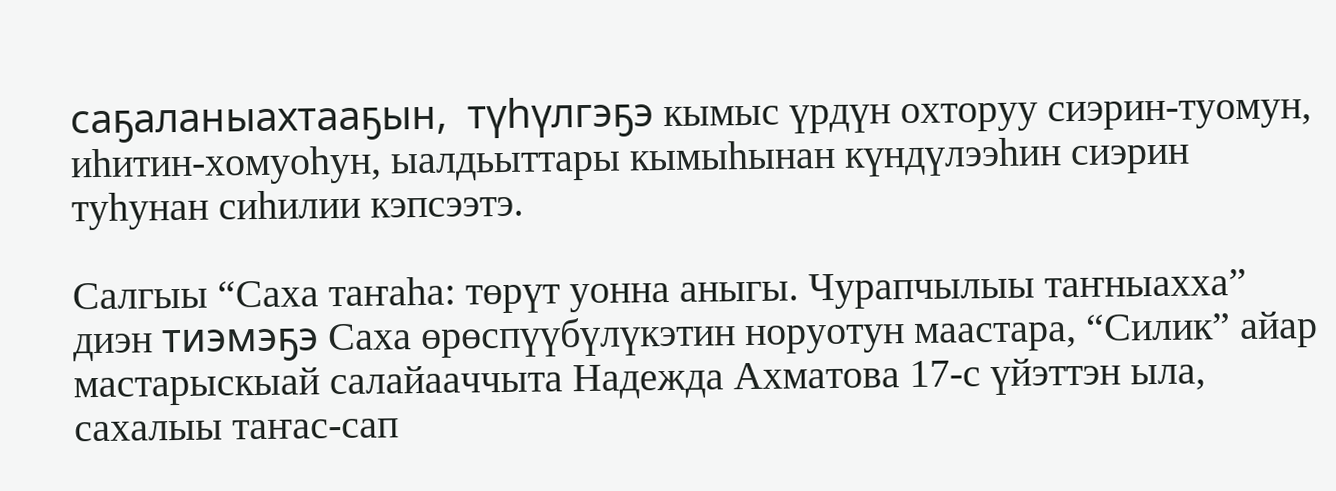саҕаланыахтааҕын,  түһүлгэҕэ кымыс үрдүн охторуу сиэрин-туомун, иһитин-хомуоһун, ыалдьыттары кымыһынан күндүлээһин сиэрин туһунан сиһилии кэпсээтэ.

Салгыы “Саха таҥаһа: төрүт уонна аныгы. Чурапчылыы таҥныахха” диэн тиэмэҕэ Саха өрөспүүбүлүкэтин норуотун маастара, “Силик” айар мастарыскыай салайааччыта Надежда Ахматова 17-с үйэттэн ыла, сахалыы таҥас-сап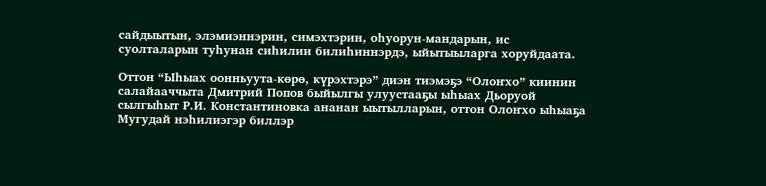сайдыытын, элэмиэннэрин, симэхтэрин, оһуорун-мандарын, ис суолталарын туһунан сиһилии билиһиннэрдэ, ыйытыыларга хоруйдаата.

Оттон “Ыһыах оонньуута-көрө, күрэхтэрэ” диэн тиэмэҕэ “Олоҥхо” киинин салайааччыта Дмитрий Попов быйылгы улуустааҕы ыһыах Дьоруой сылгыһыт Р.И. Константиновка ананан ыытылларын, оттон Олоҥхо ыһыаҕа Мугудай нэһилиэгэр биллэр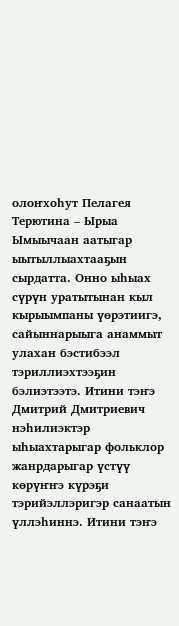олоҥхоһут Пелагея Терютина – Ырыа Ымыычаан аатыгар ыытыллыахтааҕын сырдатта. Онно ыһыах сүрүн уратытынан кыл кырыымпаны үөрэтиигэ, сайыннарыыга анаммыт улахан бэстибээл тэриллиэхтээҕин бэлиэтээтэ. Итини тэҥэ Дмитрий Дмитриевич нэһилиэктэр ыһыахтарыгар фольклор жанрдарыгар үстүү көрүҥҥэ күрэҕи тэрийэллэригэр санаатын үллэһиннэ. Итини тэҥэ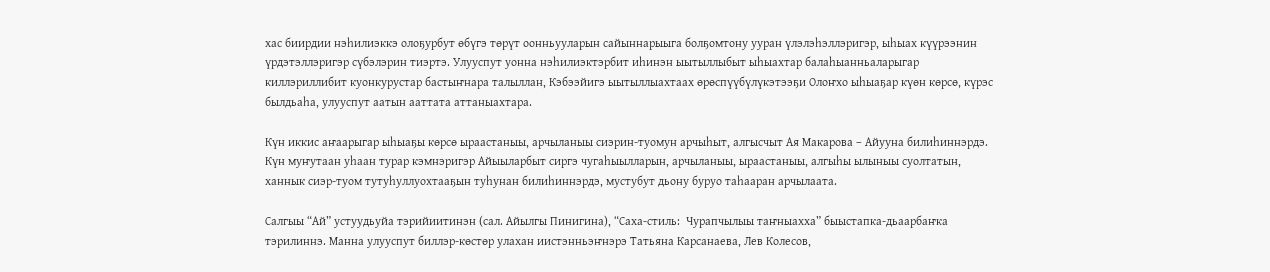хас биирдии нэһилиэккэ олоҕурбут өбүгэ төрүт оонньууларын сайыннарыыга болҕомтону ууран үлэлэһэллэригэр, ыһыах күүрээнин үрдэтэллэригэр сүбэлэрин тиэртэ. Улууспут уонна нэһилиэктэрбит иһинэн ыытыллыбыт ыһыахтар балаһыанньаларыгар киллэриллибит куонкурустар бастыҥнара талыллан, Кэбээйигэ ыытыллыахтаах өрөспүүбүлүкэтээҕи Олоҥхо ыһыаҕар күөн көрсө, күрэс былдьаһа, улууспут аатын ааттата аттаныахтара.

Күн иккис аҥаарыгар ыһыаҕы көрсө ыраастаныы, арчыланыы сиэрин-туомун арчыһыт, алгысчыт Ая Макарова – Айууна билиһиннэрдэ. Күн муҥутаан уһаан турар кэмнэригэр Айыыларбыт сиргэ чугаһыылларын, арчыланыы, ыраастаныы, алгыһы ылыныы суолтатын, ханнык сиэр-туом тутуһуллуохтааҕын туһунан билиһиннэрдэ, мустубут дьону буруо таһааран арчылаата.

Салгыы “Ай” устуудьуйа тэрийиитинэн (сал. Айылгы Пинигина), “Саха-стиль:  Чурапчылыы таҥныахха” быыстапка-дьаарбаҥка тэрилиннэ. Манна улууспут биллэр-көстөр улахан иистэнньэҥнэрэ Татьяна Карсанаева, Лев Колесов,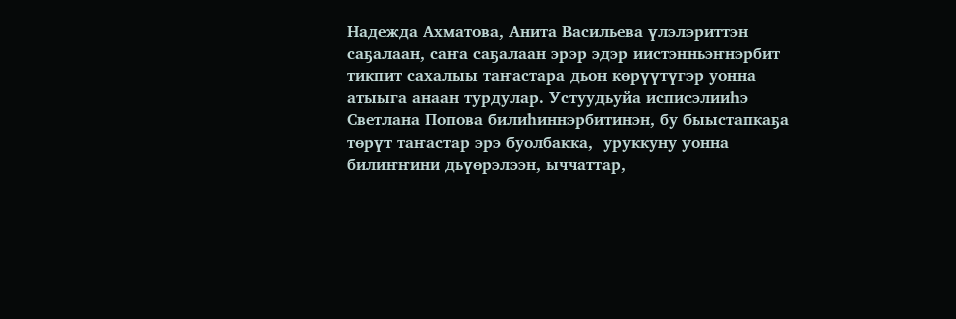Надежда Ахматова, Анита Васильева үлэлэриттэн саҕалаан, саҥа саҕалаан эрэр эдэр иистэнньэҥнэрбит тикпит сахалыы таҥастара дьон көрүүтүгэр уонна атыыга анаан турдулар. Устуудьуйа исписэлииһэ Светлана Попова билиһиннэрбитинэн, бу быыстапкаҕа төрүт таҥастар эрэ буолбакка,  уруккуну уонна билиҥҥини дьүөрэлээн, ыччаттар,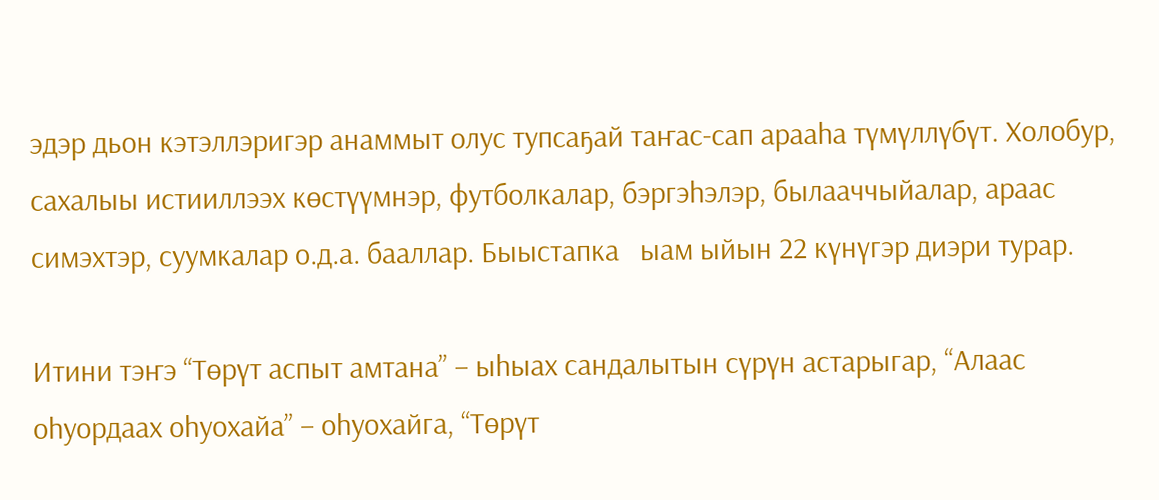эдэр дьон кэтэллэригэр анаммыт олус тупсаҕай таҥас-сап арааһа түмүллүбүт. Холобур, сахалыы истииллээх көстүүмнэр, футболкалар, бэргэһэлэр, былааччыйалар, араас симэхтэр, суумкалар о.д.а. бааллар. Быыстапка   ыам ыйын 22 күнүгэр диэри турар.

Итини тэҥэ “Төрүт аспыт амтана” – ыһыах сандалытын сүрүн астарыгар, “Алаас оһуордаах оһуохайа” – оһуохайга, “Төрүт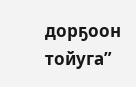дорҕоон тойуга”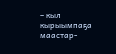– кыл кырыымпаҕа  маастар-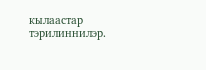кылаастар тэрилиннилэр.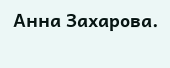Анна Захарова.